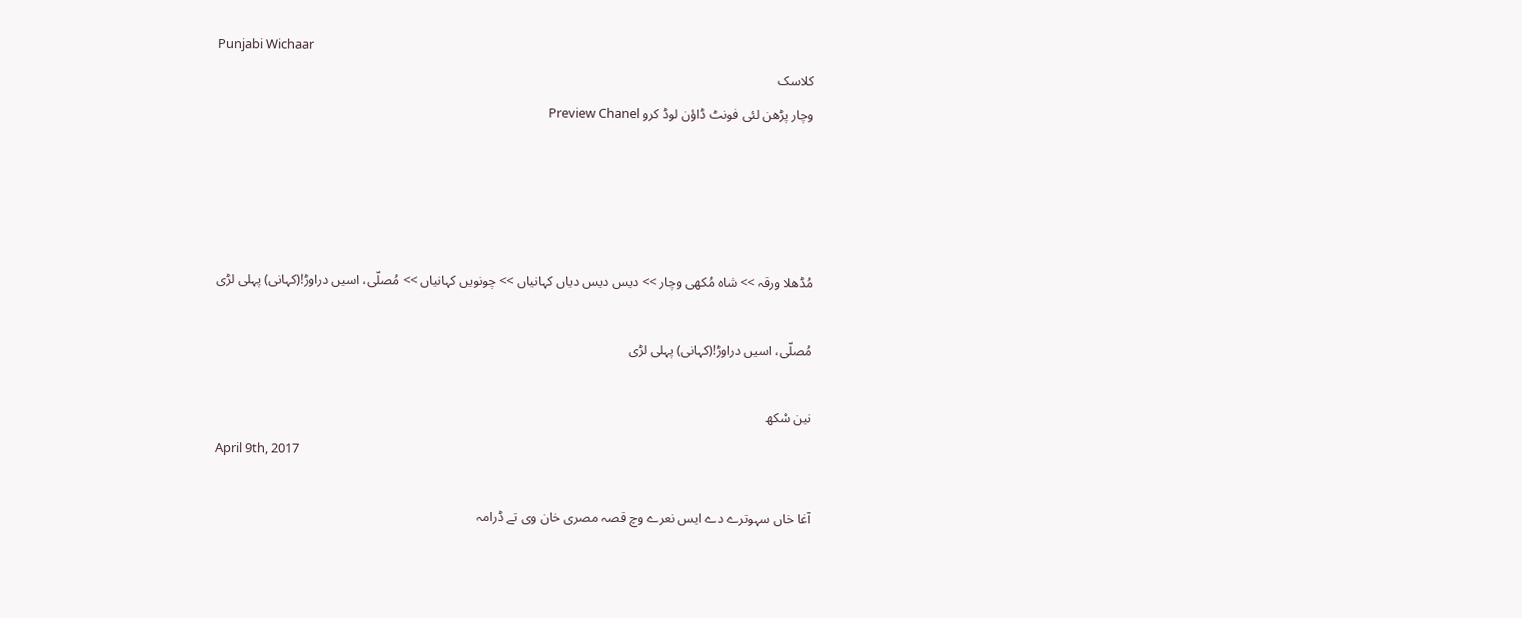Punjabi Wichaar
کلاسک
وچار پڑھن لئی فونٹ ڈاؤن لوڈ کرو Preview Chanel




مُڈھلا ورقہ >> شاہ مُکھی وچار >> دیس دیس دیاں کہانیاں >> چونویں کہانیاں >> مُصلّی، اسیں دراوڑ!(کہانی) پہلی لڑی

مُصلّی، اسیں دراوڑ!(کہانی) پہلی لڑی

نین سْکھ
April 9th, 2017

آغا خاں سہوترے دے ایس نعرے وچ قصہ مصری خان وی تے ڈرامہ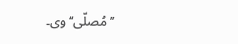’’مُصلّی‘‘ وی۔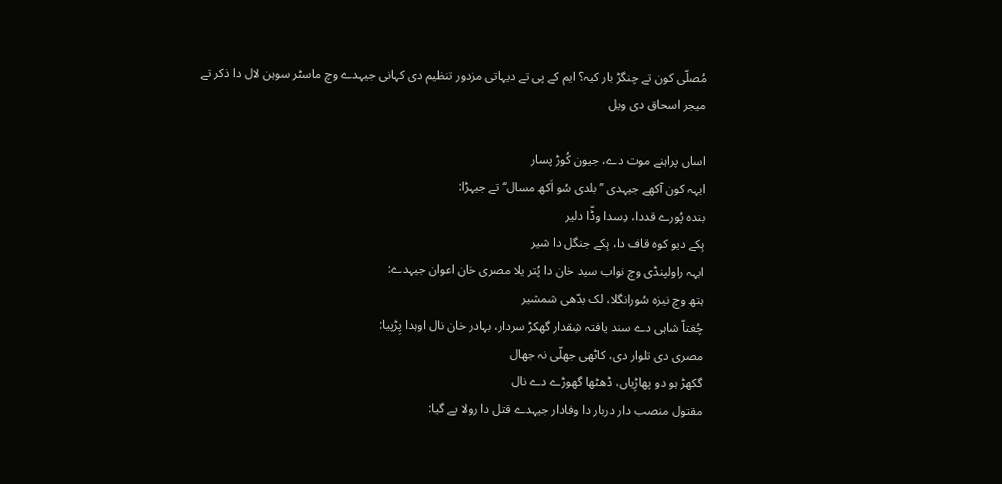مُصلّی کون تے چنگڑ بار کیہ؟ ایم کے پی تے دیہاتی مزدور تنظیم دی کہانی جیہدے وچ ماسٹر سوہن لال دا ذکر تے میجر اسحاق دی ویل

اساں پراہنے موت دے، جیون کُوڑ پسار
ایہہ کون آکھے جیہدی ’’بلدی سُو اَکھ مسال‘‘ تے جیہڑا:
بندہ پُورے قددا، دِسدا وڈّا دلیر
ہِکے دیو کوہ قاف دا، ہِکے جنگل دا شیر
ایہہ راولپنڈی وچ نواب سید خان دا پُتر یلا مصری خان اعوان جیہدے:
ہتھ وچ نیزہ سُورانگلا، لک بدّھی شمشیر
چُغتاّ شاہی دے سند یافتہ شِقدار گھکڑ سردار، بہادر خان نال اوہدا پِڑپیا:
مصری دی تلوار دی، کاٹھی جھلّی نہ جھال
گکھڑ ہو دو پھاڑِیاں، ڈھٹھا گھوڑے دے نال
مقتول منصب دار دربار دا وفادار جیہدے قتل دا رولا پے گیا: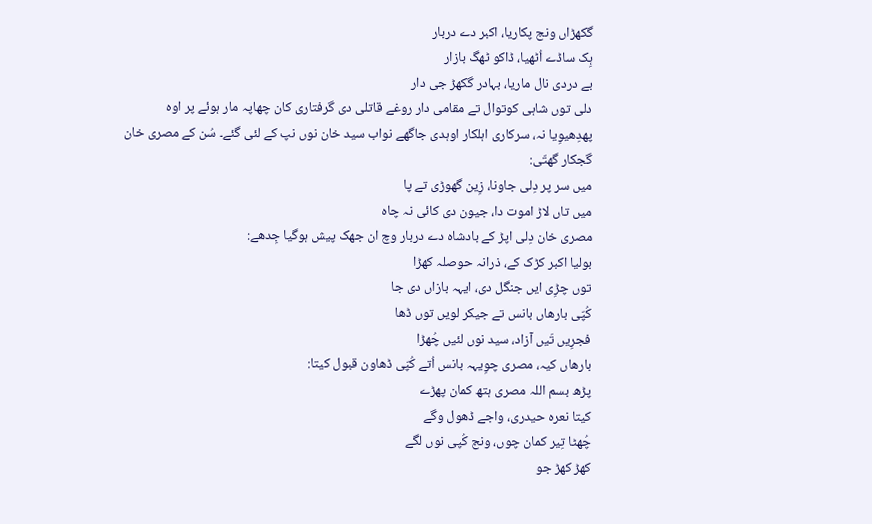گکھڑاں ونج پکاریا، اکبر دے دربار
ہِک ساڈے اُٹھیا، ڈاکو ٹھگ بازار
بے دردی نال ماریا، بہادر گکھڑ جی دار
دلی توں شاہی کوتوال تے مقامی دار روغے قاتلی دی گرفتاری کان چھاپہ مار ہوئے پر اوہ پھدِھیوِیا نہ، سرکاری اہلکار اوہدی جاگھے نواب سید خان نوں نپ کے لئی گئے۔ سُن کے مصری خان گجکار گھتّی:
میں سر پر دِلی جاونا، زِین گھوڑی تے پا
میں تاں لاڑ اموت دا، جیون دی کائی نہ چاہ
مصری خان دِلی اپڑ کے بادشاہ دے دربار وچ ان جھک پیش ہوگیا جِدھے:
بولیا اکبر کڑک کے، ذرانہ حوصلہ کھڑا
توں چڑِی ایں جنگل دی، ایہہ بازاں دی جا
کُپّی بارھاں بانس تے جیکر لویں توں ڈھا
فجرِیں تَیں آزاد، سید نوں لئیں چُھڑا
بارھاں کیہ، مصری چوِیہہ بانس اُتے کُپّی ڈھاون قبول کیتا:
پڑھ بسم اللہ مصری ہتھ کمان پھڑے
کیتا نعرہ حیدری، واجے ڈھول وگے
چُھٹا تِیر کمان چوں، ونج کُپی نوں لگے
کھڑ کھڑ جو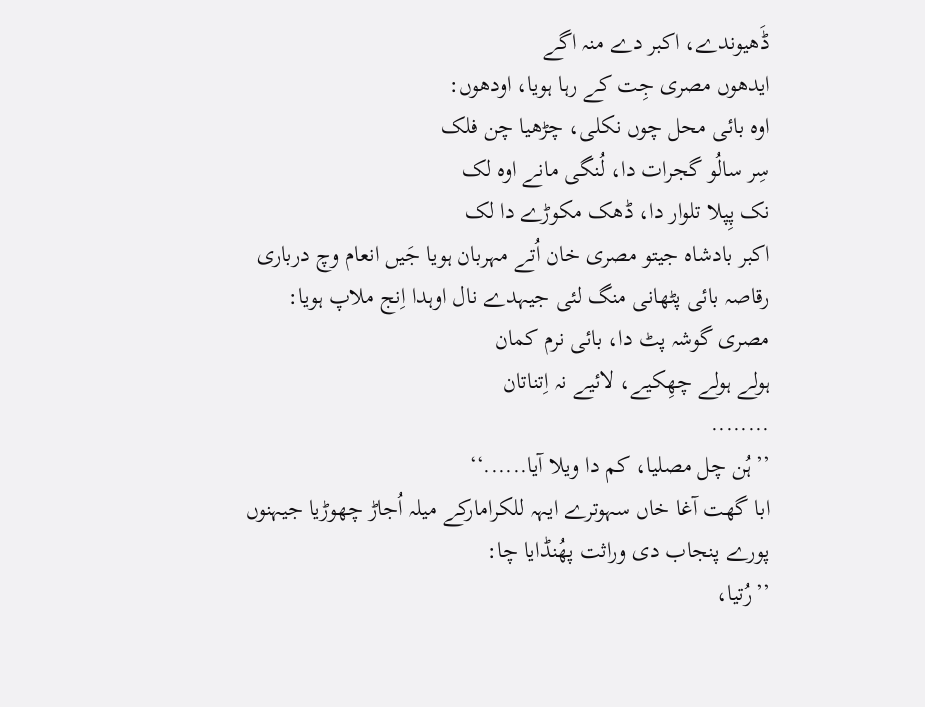ڈَھیوندے، اکبر دے منہ اگے
ایدھوں مصری جِت کے رہا ہویا، اودھوں:
اوہ بائی محل چوں نکلی، چڑھیا چن فلک
سِر سالُو گجرات دا، لُنگی مانے اوہ لک
نک پِپلا تلوار دا، ڈھک مکوڑے دا لک
اکبر بادشاہ جیتو مصری خان اُتے مہربان ہویا جَیں انعام وچ درباری رقاصہ بائی پٹھانی منگ لئی جیہدے نال اوہدا اِنج ملاپ ہویا:
مصری گوشہ پٹ دا، بائی نرم کمان
ہولے ہولے چھِکیے، لائیے نہ اِتناتان
........
’’ہُن چل مصلیا، کم دا ویلا آیا......‘‘
ابا گھت آغا خاں سہوترے ایہہ للکرامارکے میلہ اُجاڑ چھوڑیا جیہنوں پورے پنجاب دی وراثت پھُنڈایا چا:
’’رُتیا،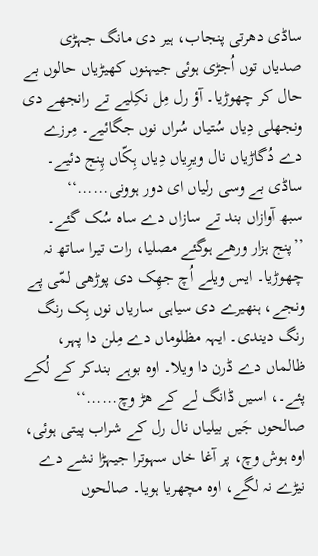ساڈی دھرتی پنجاب، ہیر دی مانگ جہڑی صدیاں توں اُجڑی ہوئی جیہنوں کھیڑیاں حالوں بے حال کر چھوڑیا۔ آؤ رل مِل نکِلیے تے رانجھے دی ونجھلی دِیاں سُتیاں سُراں نوں جگائیے۔ مِرزے دے دُگاڑیاں نال ویرِیاں دِیاں ہِکّاں پِنج دئیے۔ ساڈی بے وسی رلیاں ای دور ہوونی......‘‘
سبھ آوازاں بند تے سازاں دے ساہ سُک گئے۔
’’پنج ہزار ورھے ہوگئے مصلیا، رات تیرا ساتھ نہ چھوڑیا۔ ایس ویلے اُچ جھِک دی پوڑھی لمّی پے ونجے، ہنھیرے دی سیاہی ساریاں نوں ہِک رنگ رنگ دیندی۔ ایہہ مظلوماں دے مِلن دا پہر، ظالماں دے ڈرن دا ویلا۔ اوہ بوہے بندکر کے لُکے پئے۔، اسیں ڈانگ لے کے ھڑ وچ......‘‘
صالحوں جَیں بیلیاں نال رل کے شراب پیتی ہوئی، اوہ ہوش وچ، پر آغا خاں سہوترا جیہڑا نشے دے نیڑے نہ لگے، اوہ مچھریا ہویا۔ صالحوں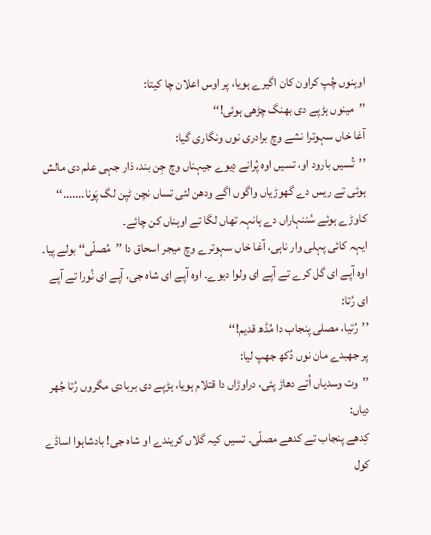اوہنوں چُپ کراون کان اگیرے ہویا، پر اوس اعلان چا کیتا:
’’مینوں ہڑپے دی بھنگ چڑھی ہوئی!‘‘
آغا خاں سہوترا نشے وچ برادری نوں ونگاری گیا:
’’تُسیں بارود او، تسیں اوہ پُرانے دِیوے جیہناں وچ جِن بند، ذار جہی علم دی مالش ہوئی تے ریس دے گھوڑیاں واگوں اگے ودھن لئی تساں نچن ٹپن لگ پَونا.......‘‘
کاوڑے ہوئے سُننہاراں دے ہانہہ تھاں لگا تے اوہناں کن چائے۔
ایہہ کائی پہلی وار ناہی، آغا خاں سہوترے وچ میجر اسحاق دا ’’مُصلّی‘‘ بولے پیا۔ اوہ آپے ای گل کرے تے آپے ای ولوا دیوے۔ اوہ آپے ای شاہ جی، آپے ای نُورا تے آپے ای رُتا:
’’رُتیا، مصلی پنجاب دا مُڈھ قدیم!‘‘
پر جھبدے مان نوں دُکھ جھپ لیا:
’’وت وسدیاں اُتے دھاڑ پئی، دراوڑاں دا قتلام ہویا، ہڑپے دی بربادی مگروں رُتا جُھر دیاں:
کِدھے پنجاب تے کدھے مصلّی۔ تسیں کیہ گلاں کریندے او شاہ جی! بادشاہوا اساڈے کول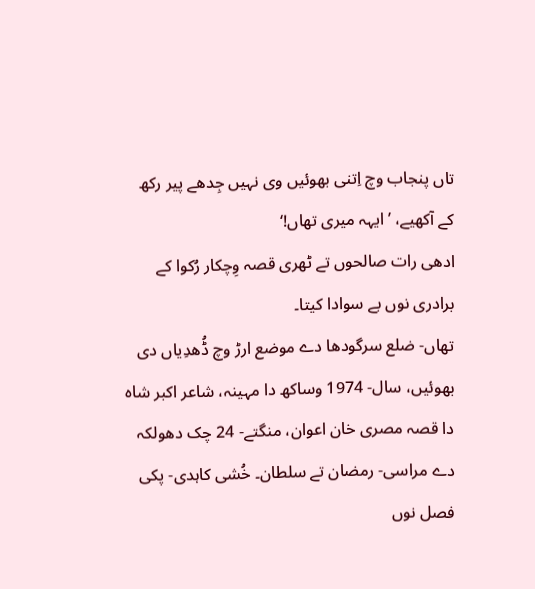تاں پنجاب وچ اِتنی بھوئیں وی نہیں جِدھے پیر رکھ کے آکھیے، ’ایہہ میری تھاں!‘
ادھی رات صالحوں تے ٹھری قصہ وِچکار رُکوا کے برادری نوں بے سوادا کیتا۔
تھاں- ضلع سرگودھا دے موضع ارڑ وچ ڈُھدِیاں دی بھوئیں، سال- 1974 وساکھ دا مہینہ، شاعر اکبر شاہ دا قصہ مصری خان اعوان، منگتے- 24 چک دھولکہ دے مراسی- رمضان تے سلطان۔ خُشی کاہدی- پکی فصل نوں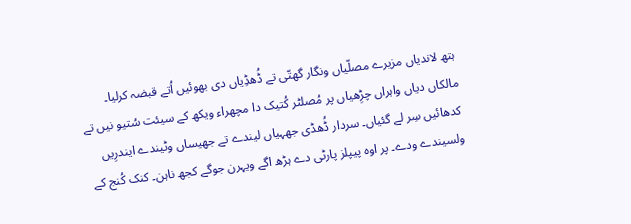ہتھ لاندیاں مزیرے مصلّیاں ونگار گھتّی تے ڈُھڈِیاں دی بھوئیں اُتے قبضہ کرلیا۔ مالکاں دیاں واہراں چڑِھیاں پر مُصلٹر کُتیک دا مچھراء ویکھ کے سیئت سُتیو نیں تے کدھائیں سِر لے گئیاں۔ سردار ڈُھڈی جھہیاں لیندے تے جھیساں وٹیندے ایندرِیں ولسیندے ودے۔ پر اوہ پیپلز پارٹی دے ہڑھ اگے ویہرن جوگے کجھ ناہن۔ کنک کُنج کے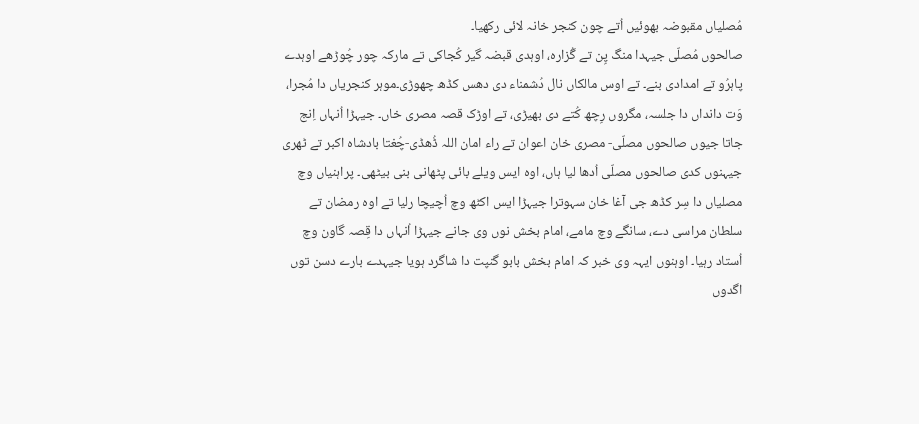مُصلیاں مقبوضہ بھوئیں اُتے چون کنجر خانہ لائی رکھیا۔
صالحوں مُصلّی جیہدا منگ پِن تے گُزارہ، اوہدی قبضہ گیر کُجاکی تے مارکہ چور چُوڑھے اوہدے پاہرُو تے امدادی بنے۔ تے اوس مالکاں نال دُشمناء دی دھس کڈھ چھوڑی۔موہر کنجریاں دا مُجرا، وَت دانداں دا جلسہ، مگروں رِچھ کُتے دی بھیڑی، تے اوڑک قصہ مصری خاں۔ جیہڑا اُنہاں اِنج جاتا جیوں صالحوں مصلّی- مصری خان اعوان تے راء امان اللہ ڈُھڈی-چُغتا بادشاہ اکبر تے ٹھری جیہنوں کدی صالحوں مصلّی اُدھا لیا ہاں، اوہ ایس ویلے بائی پٹھانی بنی بیٹھی۔ پراہنیاں وچ مصلیاں دا سِر کڈھ جی آغا خان سہوترا جیہڑا ایس اکٹھ وچ اُچیچا رلیا تے اوہ رمضان تے سلطان مراسی دے، سانگے وچ مامے، امام بخش نوں وی جانے جیہڑا اُنہاں دا قِصہ گاون وچ اُستاد رہیا۔ اوہنوں ایہہ وی خبر کہ امام بخش بابو گنپت دا شاگرد ہویا جیہدے بارے دسن توں اگدوں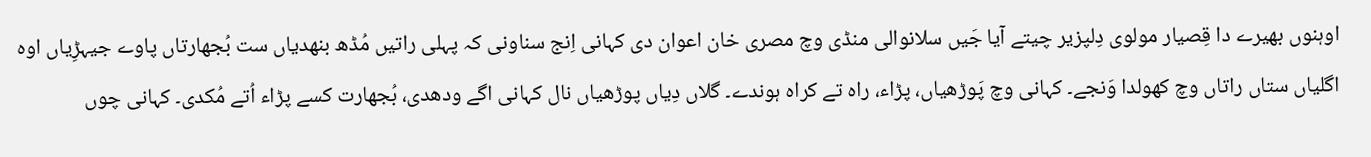اوہنوں بھیرے دا قِصیار مولوی دِلپزیر چیتے آیا جَیں سلانوالی منڈی وچ مصری خان اعوان دی کہانی اِنج سناونی کہ پہلی راتیں مُڈھ بنھدیاں ست بُجھارتاں پاوے جیہڑِیاں اوہ اگلیاں ستاں راتاں وچ کھولدا وَنجے۔ کہانی وچ پَوڑھیاں، پڑاء، راہ تے کراہ ہوندے۔ گلاں دِیاں پوڑھیاں نال کہانی اگے ودھدی، بُجھارت کسے پڑاء اُتے مُکدی۔ کہانی چوں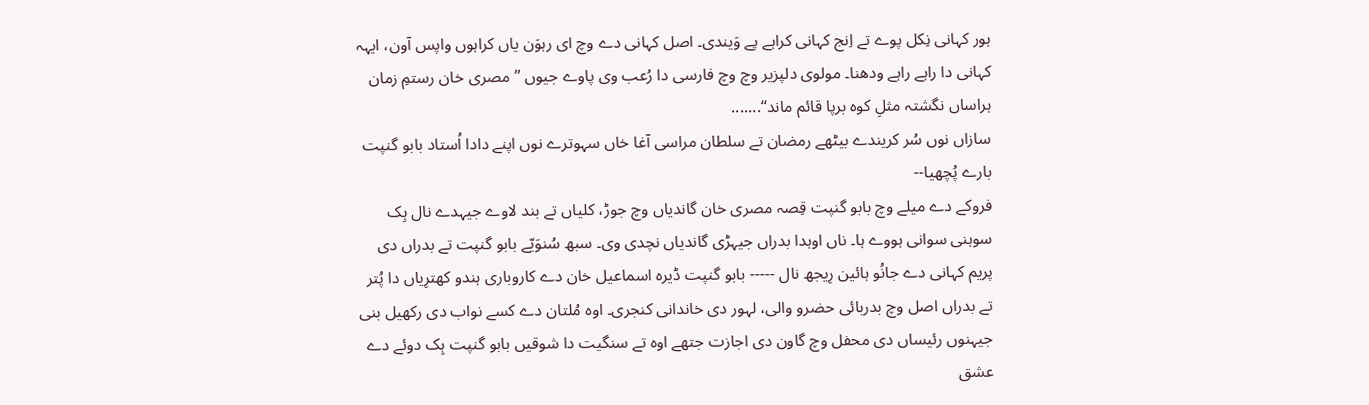ہور کہانی نِکل پوے تے اِنج کہانی کراہے پے وَیندی۔ اصل کہانی دے وچ ای رہوَن یاں کراہوں واپس آون، ایہہ کہانی دا راہے راہے ودھنا۔ مولوی دلپزیر وچ وچ فارسی دا رُعب وی پاوے جیوں ’’مصری خان رستمِ زمان ہراساں نگشتہ مثلِ کوہ برپا قائم ماند‘‘.......
سازاں نوں سُر کریندے بیٹھے رمضان تے سلطان مراسی آغا خاں سہوترے نوں اپنے دادا اُستاد بابو گنپت بارے پُچھیا--
فروکے دے میلے وچ بابو گنپت قِصہ مصری خان گاندیاں وچ جوڑ، کلیاں تے بند لاوے جیہدے نال ہِک سوہنی سوانی ہووے ہا۔ ناں اوہدا بدراں جیہڑی گاندیاں نچدی وی۔ سبھ سُنوَیّے بابو گنپت تے بدراں دی پریم کہانی دے جانُو ہائین رِیجھ نال ----- بابو گنپت ڈیرہ اسماعیل خان دے کاروباری ہندو کھترِیاں دا پُتر تے بدراں اصل وچ بدربائی حضرو والی، لہور دی خاندانی کنجری۔ اوہ مُلتان دے کسے نواب دی رکھیل بنی جیہنوں رئیساں دی محفل وچ گاون دی اجازت جتھے اوہ تے سنگیت دا شوقیں بابو گنپت ہِک دوئے دے عشق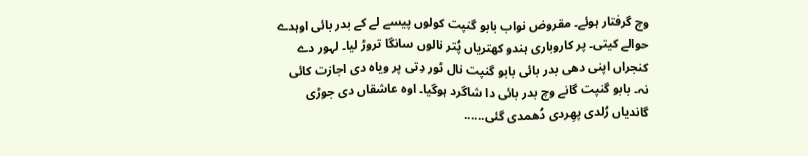وچ گرفتار ہوئے۔ مقروض نواب بابو گنپت کولوں پیسے لے کے بدر بائی اوہدے حوالے کیتی۔ پر کاروباری ہندو کھتریاں پُتر نالوں سانگا تروڑ لیا۔ لہور دے کنجراں اپنی دھی بدر بائی بابو گنپت نال ٹور دِتی پر ویاہ دی اجازت کائی نہ۔ بابو گنپت گانے وچ بدر بائی دا شاگرد ہوگیا۔ اوہ عاشقاں دی جوڑی گاندیاں رُلدی پھِردی دُھمدی گئی......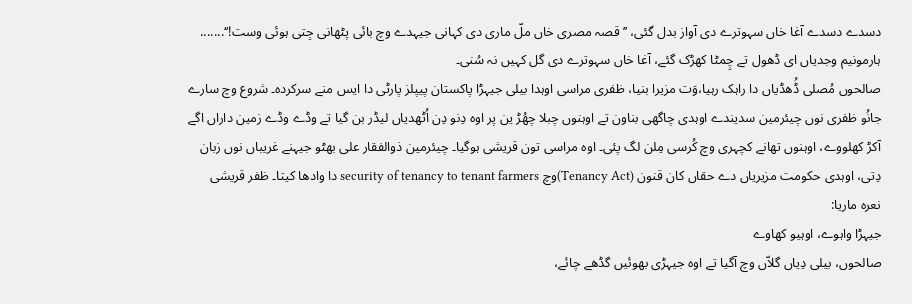دسدے دسدے آغا خاں سہوترے دی آواز بدل گئی، ’’ قصہ مصری خاں ملّ ماری دی کہانی جیہدے وچ بائی پٹھانی جِتی ہوئی وست!‘‘....... ہارمونیم وجدیاں ای ڈھول تے چِمٹا کھڑک گئے، آغا خاں سہوترے دی گل کہیں نہ سُنی۔
صالحوں مُصلی ڈُھڈیاں دا راہک رہیا،وَت مزیرا بنیا، ظفری مراسی اوہدا بیلی جیہڑا پاکستان پیپلز پارٹی دا ایس منے سرکردہ۔ شروع وچ سارے جانُو ظفری نوں چیئرمین سدیندے اوہدی چاگھی بناون تے اوہنوں چبلا چھُڑ ین پر اوہ دِنو دِن اُٹھدیاں لیڈر بن گیا تے وڈے وڈے زمین داراں اگے آکڑ کھلووے، اوہنوں تھانے کچہری وچ کُرسی مِلن لگ پئی۔ اوہ مراسی تون قریشی ہوگیا۔ چیئرمین ذوالفقار علی بھٹو جیہنے غریباں نوں زبان دِتی، اوہدی حکومت مزیریاں دے حقاں کان قنون (Tenancy Act)وچ security of tenancy to tenant farmers دا وادھا کیتا۔ ظفر قریشی نعرہ ماریا:
جیہڑا واہوے، اوہیو کھاوے
صالحوں، بیلی دِیاں گلاّں وچ آگیا تے اوہ جیہڑی بھوئیں گڈھے چائے،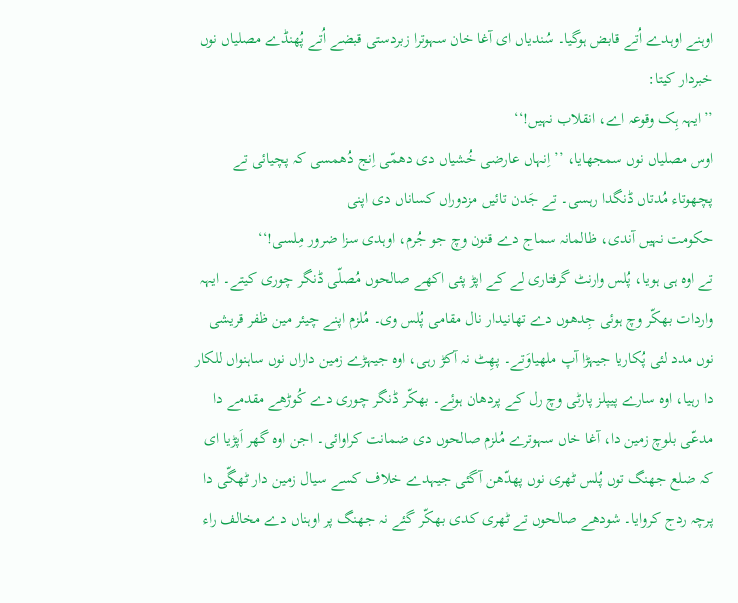اوہنے اوہدے اُتے قابض ہوگیا۔ سُندیاں ای آغا خان سہوترا زبردستی قبضے اُتے پُھنڈے مصلیاں نوں خبردار کیتا:
’’ایہہ ہِک وقوعہ اے، انقلاب نہیں!‘‘
اوس مصلیاں نوں سمجھایا، ’’ اِنہاں عارضی خُشیاں دی دھمّی اِنج دُھمسی کہ پچیائی تے پچھوتاء مُدتاں ڈنگدا رہسی۔ تے جَدن تائیں مزدوراں کساناں دی اپنی
حکومت نہیں آندی، ظالمانہ سماج دے قنون وچ جو جُرم، اوہدی سزا ضرور مِلسی!‘‘
تے اوہ ہی ہویا، پُلس وارنٹ گرفتاری لے کے اپڑ پئی اکھے صالحوں مُصلّی ڈنگر چوری کیتے۔ ایہہ واردات بھکّر وچ ہوئی جِدھوں دے تھانیدار نال مقامی پُلس وی۔ مُلزم اپنے چیئر مین ظفر قریشی نوں مدد لئی پُکاریا جیہڑا آپ ملھیاوَتے۔ پھِٹ نہ آکڑ رہی، اوہ جیہڑے زمین داراں نوں ساہنواں للکار دا رہیا، اوہ سارے پیپلز پارٹی وچ رل کے پردھان ہوئے۔ بھکّر ڈنگر چوری دے کُوڑھے مقدمے دا مدعّی بلوچ زمین دا، آغا خاں سہوترے مُلزم صالحوں دی ضمانت کراوائی۔ اجن اوہ گھر اَپڑیا ای کہ ضلع جھنگ توں پُلس ٹھری نوں پھدّھن آگئی جیہدے خلاف کسے سیال زمین دار ٹھگّی دا پرچہ ردج کروایا۔ شودھے صالحوں تے ٹھری کدی بھکّر گئے نہ جھنگ پر اوہناں دے مخالف راء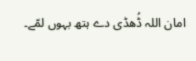امان اللہ ڈُھڈی دے ہتھ بہوں لمّے۔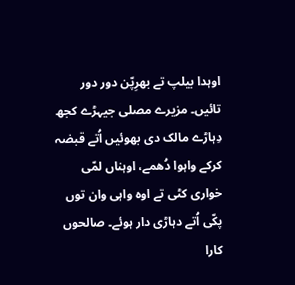اوہدا بیلپ تے بھرِپّن دور دور تائیں۔ مزیرے مصلی جیہڑے کجھ دِہاڑے مالک دی بھوئیں اُتے قبضہ کرکے واہوا دُھمے، اوہناں لمّی خواری کٹی تے اوہ واہی وان توں پکّی اُتے دہاڑی دار ہوئے۔ صالحوں کارا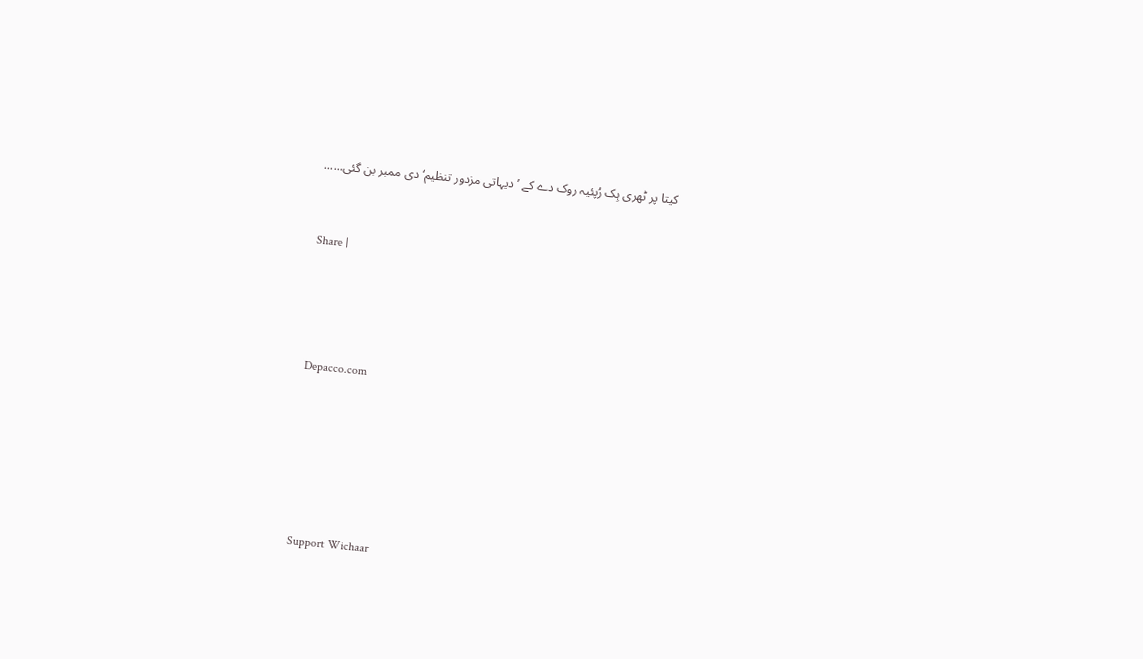کیتا پر ٹھری ہِک رُپئیہ روک دے کے ’دیہاتی مزدور تنظیم‘ دی ممبر بن گئی......


Share |




Depacco.com






Support Wichaar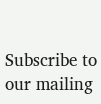Subscribe to our mailing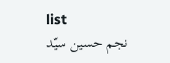list
نجم حسین سیّد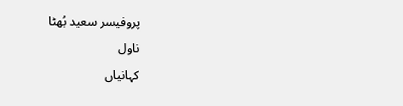پروفیسر سعید بُھٹا
ناول
کہانیاں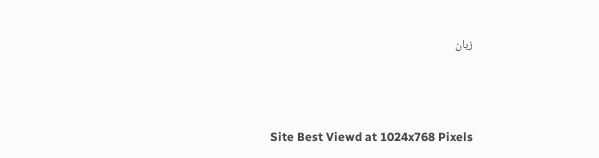زبان



Site Best Viewd at 1024x768 Pixels